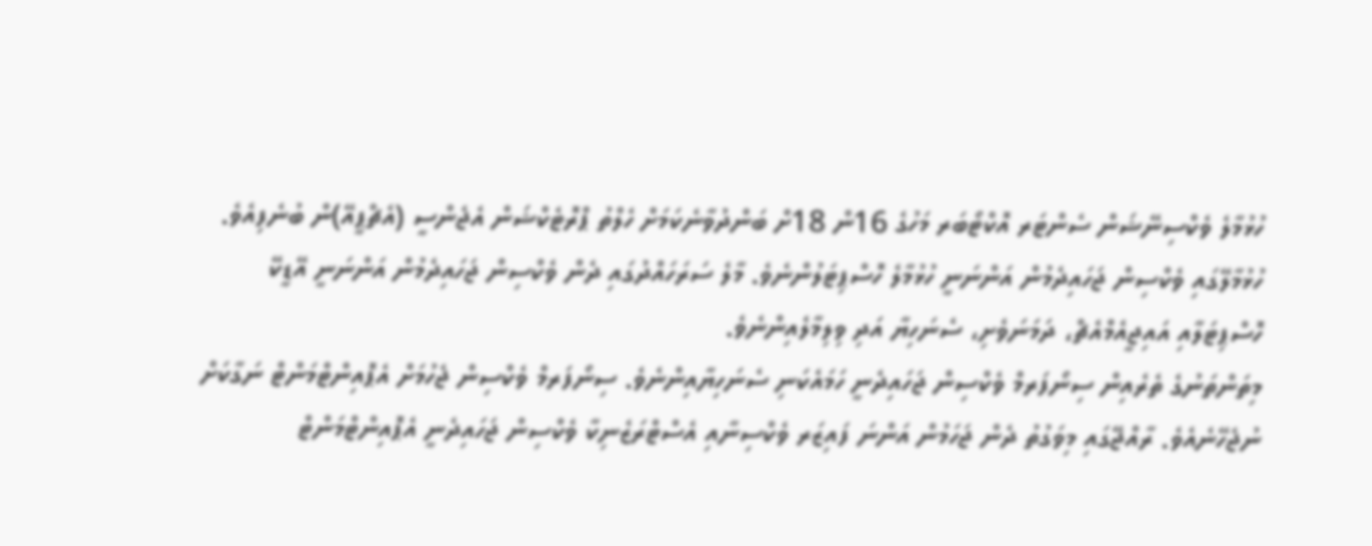ހުޅުމާލެ ވެކްސިނޭޝަން ސެންޓަރ އޮކްޓޯބަރ މަހުގެ 16ން 18ށް ބަންދުވާނެކަމަށް ހެލްތު ޕްރޮޓެކްޝަން އެޖެންސީ (އެޗްޕީއޭ)ން ބުނެފިއެވެ.
ހުޅުމާލޭގައި ވެކްސިން ޖަހައިދެމުން އަންނަނީ ހުޅުމާލެ ހޮސްޕިޓަލުންނެވެ. މާލެ ސަރަހައްދުގައި ދެން ވެކްސިން ޖަހައިދެމުން އަންނަނީ އޭޑީކޭ ހޮސްޕިޓަލާއި އައިޖީއެމްއެޗް، ދަމަނަވެށި، ސެނަހިޔާ އަދި ވިލިމާލެއިންނެވެ.
މިތަންތަނުގެ ތެރެއިން ސިނޯފަރމް ވެކްސިން ޖަހައިދެނީ ހަމައެކަނި ސެނަހިޔާއިންނެވެ. ސިނޯފަރމް ވެކްސިން ޖެހުމަށް އެޕޮއިންޓްމަންޓް ނަގާކަށް ނުޖެހޭނެއެވެ. ރާއްޖޭގައި މިވަގުތު ދެން ޖަހަމުން އަންނަ ފައިޒަރ ވެކްސިނާއި އެސްޓްރަޒެނިކާ ވެކްސިން ޖަހައިދެނީ އެޕޮއިންޓްމަންޓް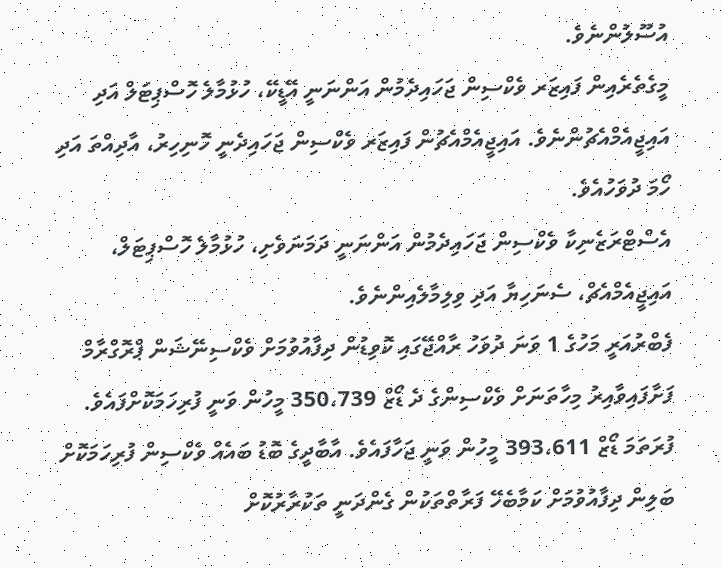އުސޫލުންނެވެ.
މީގެތެރެއިން ފައިޒަރ ވެކްސިން ޖަހައިދެމުން އަންނަނީ އޭޑީކޭ، ހުޅުމާލެ ހޮސްޕިޓަލް އަދި އައިޖީއެމްއެޗުންނެވެ. އައިޖީއެމްއެޗުން ފައިޒަރ ވެކްސިން ޖަހައިދެނީ ހޮނިހިރު، އާދިއްތަ އަދި ހޯމަ ދުވަހުއެވެ.
އެސްޓްރަޒެނިކާ ވެކްސިން ޖަހައިދެމުން އަންނަނީ ދަމަނަވެށި، ހުޅުމާލެ ހޮސްޕިޓަލް، އައިޖީއެމްއެޗް، ސެނަހިޔާ އަދި ވިލިމާލެއިންނެވެ.
ފެބްރުއަރީ މަހުގެ 1 ވަނަ ދުވަހު ރާއްޖޭގައި ކޮވިޑުން ދިފާއުވުމަށް ވެކްސިނޭޝަން ޕްރޮގްރާމް ފަށާފައިވާއިރު މިހާތަނަށް ވެކްސިންގެ ދެ ޑޯޒް 350،739 މީހުން ވަނީ ފުރިހަމަކޮށްފައެވެ. ފުރަތަމަ ޑޯޒް 393،611 މީހުން ވަނީ ޖަހާފައެވެ. އާބާދީގެ ބޮޑު ބައެއް ވެކްސިން ފުރިހަމަކޮށް ބަލިން ދިފާއުވުމަށް ކަމާބެހޭ ފަރާތްތަކުން ގެންދަނީ ތަކުރާރުކޮށް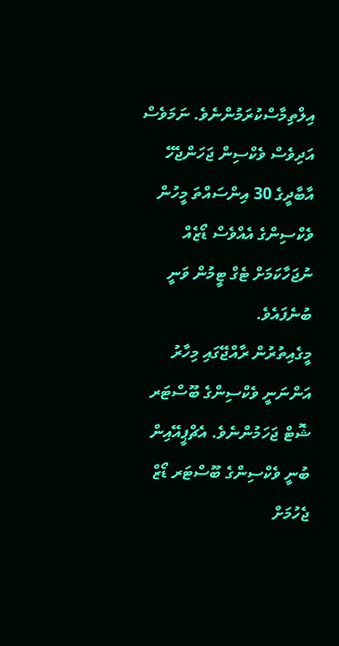އިލްތިމާސްކުރަމުންނެވެ. ނަމަވެސް އަދިވެސް ވެކްސިން ޖަހަންޖެހޭ އާބާދީގެ 30 އިންސައްތަ މީހުން ވެކްސިންގެ އެއްވެސް ޑޯޒެއް ނުޖަހާކަމަށް ޓެގް ޓީމުން ވަނީ ބުނެފައެވެ.
މީގެއިތުރުން ރާއްޖޭގައި މިހާރު އަންނަނީ ވެކްސިންގެ ބޫސްޓަރ ޝޮޓް ޖަހަމުންނެވެ. އެޗްޕީއޭއިން ބުނީ ވެކްސިންގެ ބޫސްޓަރ ޑޯޒް ޖެހުމަށް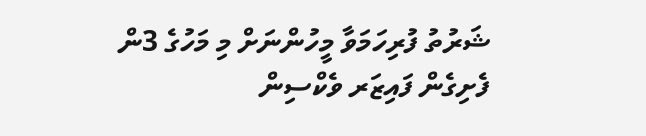ޝަރުތު ފުރިހަމަވާ މީހުންނަށް މި މަހުގެ 3ން ފެށިގެން ފައިޒަރ ވެކްސިން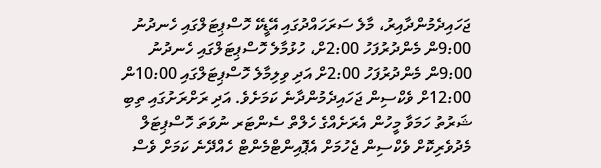ޖަހައިދެމުންދާއިރު، މާލެ ސަރަހައްދުގައި އޭޑީކޭ ހޮސްޕިޓަލްގައި ހެނދުނު 9:00ން މެންދުރުފަހު 2:00ށް، ހުޅުމާލެ ހޮސްޕިޓަލްގައި ހެނދުނު 9:00ން މެންދުރުފަހު 2:00ށް އަދި ވިލިމާލެ ހޮސްޕިޓަލްގައި 10:00ން 12:00ށް ވެކްސިން ޖަހައިދެމުންދާނެ ކަމަށެވެ. އަދި ރަށްރަށުގައި ތިބި ޝަރުތު ހަމަވާ މީހުން އެރަށެއްގެ ހެލްތް ސެންޓަރ ނުވަތަ ހޮސްޕިޓަލް މެދުވެރިކޮށް ވެކްސިން ޖެހުމަށް އެޕޮއިންޓްމެންޓް ހެއްދޭނެ ކަމަށް ވެސް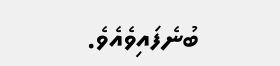ބުނެފައިވެއެވެ.